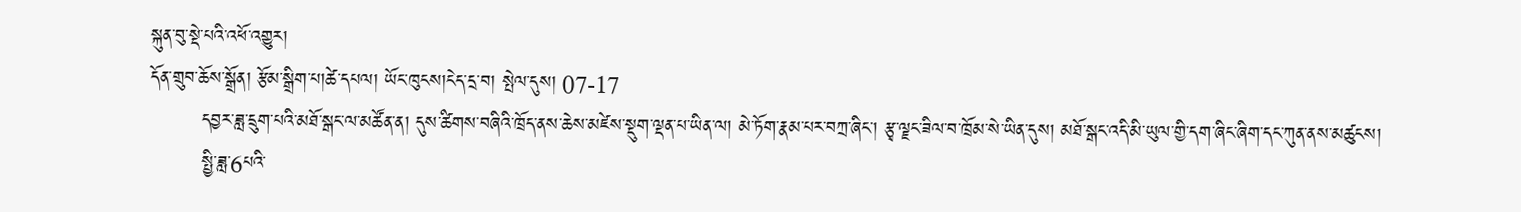སྐུན་བུ་སྡེ་པའི་འཕོ་འགྱུར།
དོན་གྲུབ་ཆོས་སྒྲོན། རྩོམ་སྒྲིག་པ།ཚེ་དཔལ། ཡོང་ཁུངས།ངེད་དྲ་བ། སྤེལ་དུས། 07-17
        དབྱར་ཟླ་དྲུག་པའི་མཐོ་སྒང་ལ་མཚོན་ན། དུས་ཚིགས་བཞིའི་ཁྲོད་ནས་ཆེས་མཛེས་སྡུག་ལྡན་པ་ཡིན་ལ། མེ་ཏོག་རྣམ་པར་བཀྲ་ཞིང་། རྩྭ་ལྗང་ཟིལ་བ་ཁྲོམ་སེ་ཡིན་དུས། མཐོ་སྒང་འདི་མི་ཡུལ་གྱི་དག་ཞིང་ཞིག་དང་ཀུན་ནས་མཚུངས།
        སྤྱི་ཟླ་6པའི་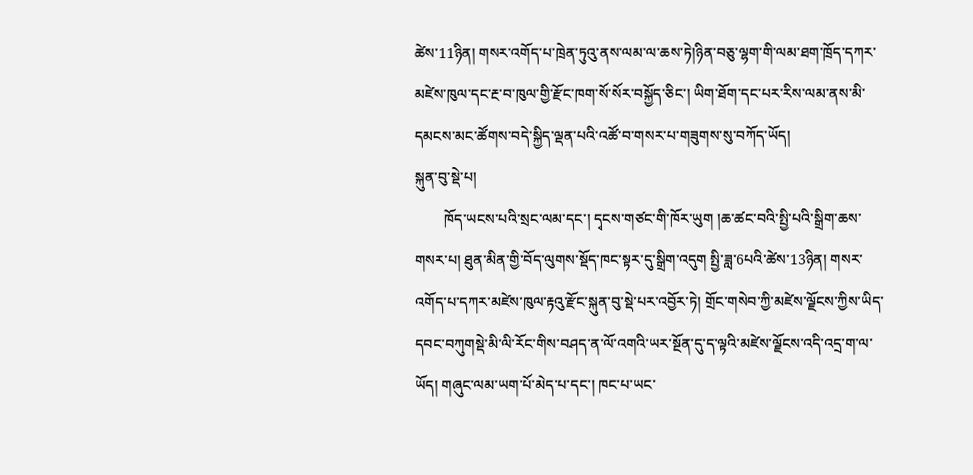ཚེས་11ཉིན། གསར་འགོད་པ་ཁྲེན་ཏུའུ་ནས་ལམ་ལ་ཆས་ཏེ།ཉིན་བཅུ་ལྷག་གི་ལམ་ཐག་ཁྲོད་དཀར་མཛེས་ཁུལ་དང་རྔ་བ་ཁུལ་གྱི་རྫོང་ཁག་སོ་སོར་བསྐྱོད་ཅིང་། ཡིག་ཐོག་དང་པར་རིས་ལམ་ནས་མི་དམངས་མང་ཚོགས་བདེ་སྐྱིད་ལྡན་པའི་འཚོ་བ་གསར་པ་གཟུགས་སུ་བཀོད་ཡོད།
སྐུན་བུ་སྡེ་པ།
        ཁོད་ཡངས་པའི་སྲང་ལམ་དང་། དྭངས་གཙང་གི་ཁོར་ཡུག །ཆ་ཚང་བའི་སྤྱི་པའི་སྒྲིག་ཆས་གསར་པ། ཐུན་མིན་གྱི་བོད་ལུགས་སྡོད་ཁང་སྟར་དུ་སྒྲིག་འདུག སྤྱི་ཟླ་6པའི་ཚེས་13ཉིན། གསར་འགོད་པ་དཀར་མཛེས་ཁུལ་རྟའུ་རྫོང་སྐུན་བུ་སྡེ་པར་འབྱོར་ཏེ། གྲོང་གསེབ་ཀྱི་མཛེས་ལྗོངས་ཀྱིས་ཡིད་དབང་བཀུགསྡེ་མི་ལི་རོང་གིས་བཤད་ན་ལོ་འགའི་ཡར་སྔོན་དུ་ད་ལྟའི་མཛེས་ལྗོངས་འདི་འདྲ་ག་ལ་ཡོད། གཞུང་ལམ་ཡག་པོ་མེད་པ་དང་། ཁང་པ་ཡང་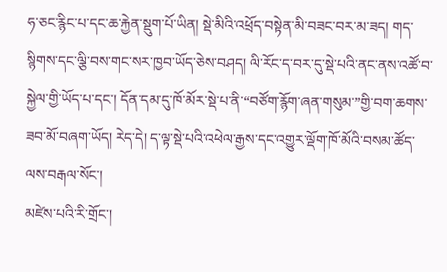ཧ་ཅང་རྙིང་པ་དང་ཆ་རྐྱེན་སྡུག་པོ་ཡིན། སྡེ་མིའི་འཕྲོད་བསྟེན་མི་བཟང་བར་མ་ཟད། གད་སྙིགས་དང་ལྕི་བས་གང་སར་ཁྱབ་ཡོད་ཅེས་བཤད། ལི་རོང་ད་བར་དུ་སྡེ་པའི་ནང་ནས་འཚོ་བ་སྐྱེལ་གྱི་ཡོད་པ་དང་། དོན་དམ་དུ་ཁོ་མོར་སྡེ་པ་ནི་“བཙོག་རྙོག་ཞན་གསུམ་”གྱི་བག་ཆགས་ཟབ་མོ་བཞག་ཡོད། རེད་དེ། ད་ལྟ་སྡེ་པའི་འཕེལ་རྒྱས་དང་འགྱུར་ལྡོག་ཁོ་མོའི་བསམ་ཚོད་ལས་བརྒལ་སོང་།
མཛེས་པའི་རི་གྲོང་།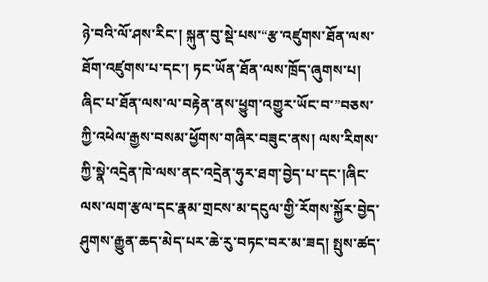ཉེ་བའི་ལོ་ཤས་རིང་། སྐུན་བུ་སྡེ་པས་“རྩ་འཛུགས་ཐོན་ལས་ཐོག་འཛུགས་པ་དང་། ཏང་ཡོན་ཐོན་ལས་ཁྲོད་ཞུགས་པ། ཞིང་པ་ཐོན་ལས་ལ་བརྟེན་ནས་ཕྱུག་འགྱུར་ཡོང་བ་”བཅས་ཀྱི་འཕེལ་རྒྱས་བསམ་ཕྱོགས་གཞིར་བཟུང་ནས། ལས་རིགས་ཀྱི་སྣེ་འདྲེན་ཁེ་ལས་ནང་འདྲེན་ཧུར་ཐག་བྱེད་པ་དང་།ཞིང་ལས་ལག་རྩལ་དང་རྣམ་གྲངས་མ་དངུལ་གྱི་རོགས་སྐྱོར་བྱེད་ཤུགས་རྒྱུན་ཆད་མེད་པར་ཆེ་རུ་བཏང་བར་མ་ཟད། སྤུས་ཚད་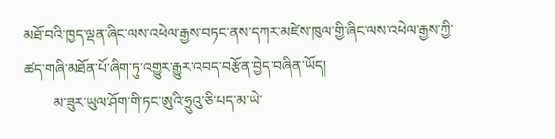མཐོ་བའི་ཁྱད་ལྡན་ཞིང་ལས་འཕེལ་རྒྱས་བཏང་ནས་དཀར་མཛེས་ཁུལ་གྱི་ཞིང་ལས་འཕེལ་རྒྱས་ཀྱི་ཚད་གཞི་མཐོན་པོ་ཞིག་ཏུ་འགྱུར་རྒྱུར་འབད་བརྩོན་བྱེད་བཞིན་ཡོད།
        མ་ཟུར་ཡུལ་ཤོག་གི་ཏང་ཨུའི་ཧྲུའུ་ཅི་པད་མ་ཡེ་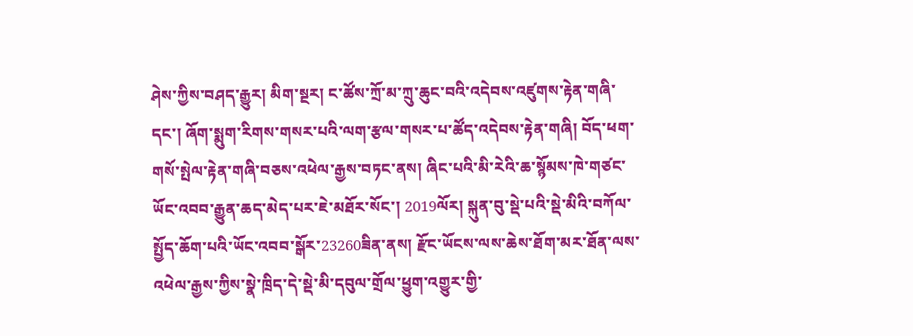ཤེས་ཀྱིས་བཤད་རྒྱུར། མིག་སྔར། ང་ཚོས་ཀྲོ་མ་ཀྲུ་ཆུང་བའི་འདེབས་འཛུགས་རྟེན་གཞི་དང་། ཞོག་སྨུག་རིགས་གསར་པའི་ལག་རྩལ་གསར་པ་ཚོད་འདེབས་རྟེན་གཞི། བོད་ཕག་གསོ་སྤེལ་རྟེན་གཞི་བཅས་འཕེལ་རྒྱས་བཏང་ནས། ཞིང་པའི་མི་རེའི་ཆ་སྙོམས་ཁེ་གཙང་ཡོང་འབབ་རྒྱུན་ཆད་མེད་པར་ཇེ་མཐོར་སོང་། 2019ལོར། སྐུན་བུ་སྡེ་པའི་སྡེ་མིའི་བཀོལ་སྤྱོད་ཆོག་པའི་ཡོང་འབབ་སྒོར་23260ཟིན་ནས། རྫོང་ཡོངས་ལས་ཆེས་ཐོག་མར་ཐོན་ལས་འཕེལ་རྒྱས་ཀྱིས་སྣེ་ཁྲིད་དེ་སྡེ་མི་དབུལ་གྲོལ་ཕྱུག་འགྱུར་གྱི་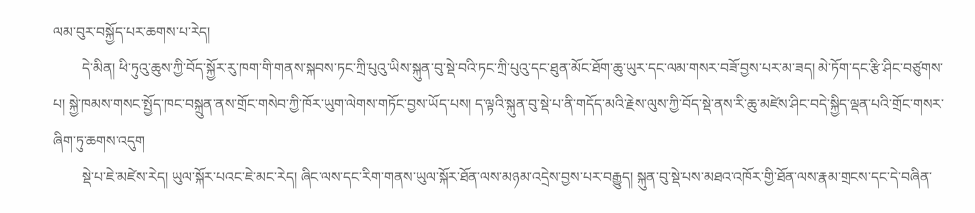ལམ་བུར་བསྐྱོད་པར་ཆགས་པ་རེད།
        དེ་མིན། ཕི་ཏུའུ་ཆུས་ཀྱི་བོད་སྐྱོར་རུ་ཁག་གི་གནས་སྐབས་ཏང་ཀྲི་པུའུ་ཡིས་སྐུན་བུ་སྡེ་བའི་ཏང་ཀྲི་པུའུ་དང་ཐུན་མོང་ཐོག་ཆུ་ཡུར་དང་ལམ་གསར་བཟོ་བྱས་པར་མ་ཟད། མེ་ཏོག་དང་རྩི་ཤིང་བཙུགས་པ། སྐྱེ་ཁམས་གསང་སྤྱོད་ཁང་བསྐྲུན་ནས་གྲོང་གསེབ་ཀྱི་ཁོར་ཡུག་ལེགས་གཏོང་བྱས་ཡོད་པས། ད་ལྟའི་སྐུན་བུ་སྡེ་པ་ནི་གདོད་མའི་རྗེས་ལུས་ཀྱི་བོད་སྡེ་ནས་རི་ཆུ་མཛེས་ཤིང་བདེ་སྐྱིད་ལྡན་པའི་གྲོང་གསར་ཞིག་ཏུ་ཆགས་འདུག
        སྡེ་པ་ཇེ་མཛེས་རེད། ཡུལ་སྐོར་པའང་ཇེ་མང་རེད། ཞིང་ལས་དང་རིག་གནས་ཡུལ་སྐོར་ཐོན་ལས་མཉམ་འདྲེས་བྱས་པར་བརྒྱུད། སྐུན་བུ་སྡེ་པས་མཐའ་འཁོར་གྱི་ཐོན་ལས་རྣམ་གྲངས་དང་དེ་བཞིན་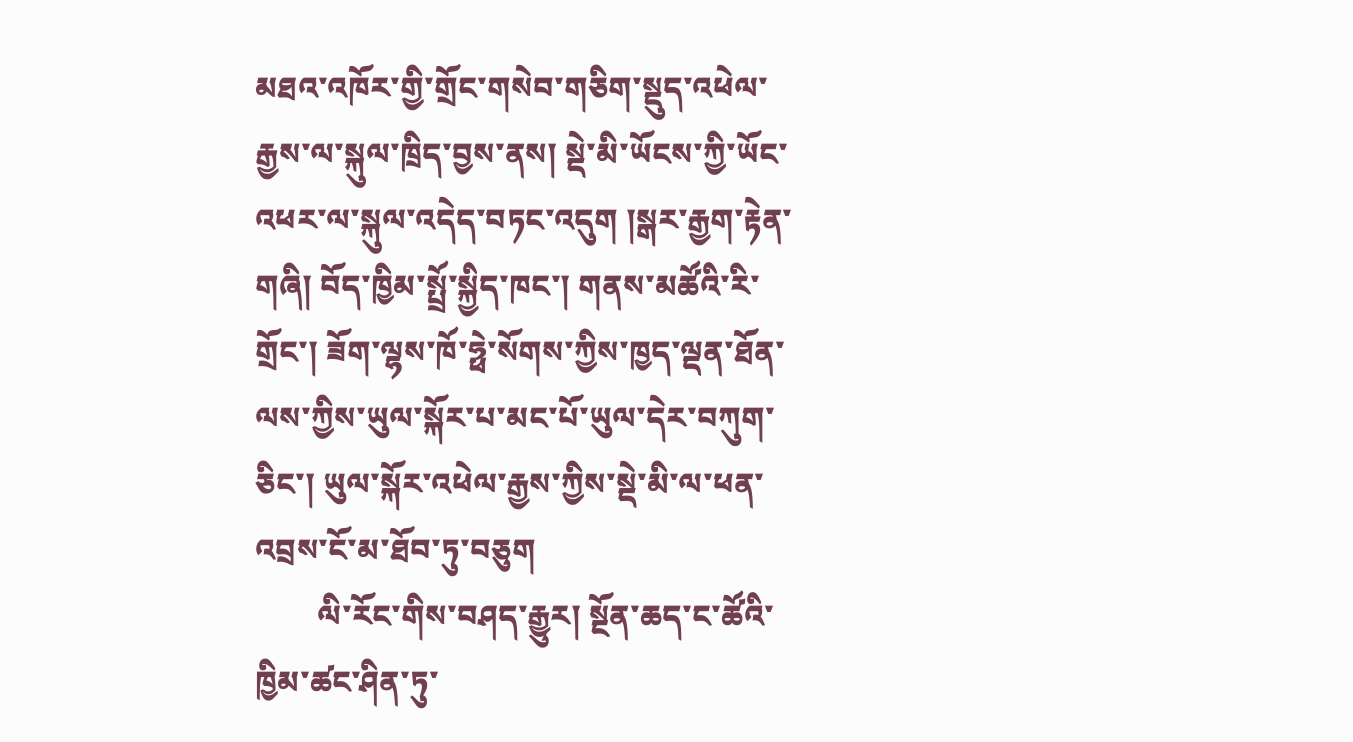མཐའ་འཁོར་གྱི་གྲོང་གསེབ་གཅིག་སྡུད་འཕེལ་རྒྱས་ལ་སྐུལ་ཁྲིད་བྱས་ནས། སྡེ་མི་ཡོངས་ཀྱི་ཡོང་འཕར་ལ་སྐུལ་འདེད་བཏང་འདུག །སྒར་རྒྱག་རྟེན་གཞི། བོད་ཁྱིམ་སྤྲོ་སྐྱིད་ཁང་། གནས་མཚོའི་རི་གྲོང་། ཟོག་ལྷས་ཁོ་ཧྥེ་སོགས་ཀྱིས་ཁྱད་ལྡན་ཐོན་ལས་ཀྱིས་ཡུལ་སྐོར་པ་མང་པོ་ཡུལ་དེར་བཀུག་ཅིང་། ཡུལ་སྐོར་འཕེལ་རྒྱས་ཀྱིས་སྡེ་མི་ལ་ཕན་འབྲས་ངོ་མ་ཐོབ་ཏུ་བཅུག
        ལི་རོང་གིས་བཤད་རྒྱུར། སྔོན་ཆད་ང་ཚོའི་ཁྱིམ་ཚང་ཤིན་ཏུ་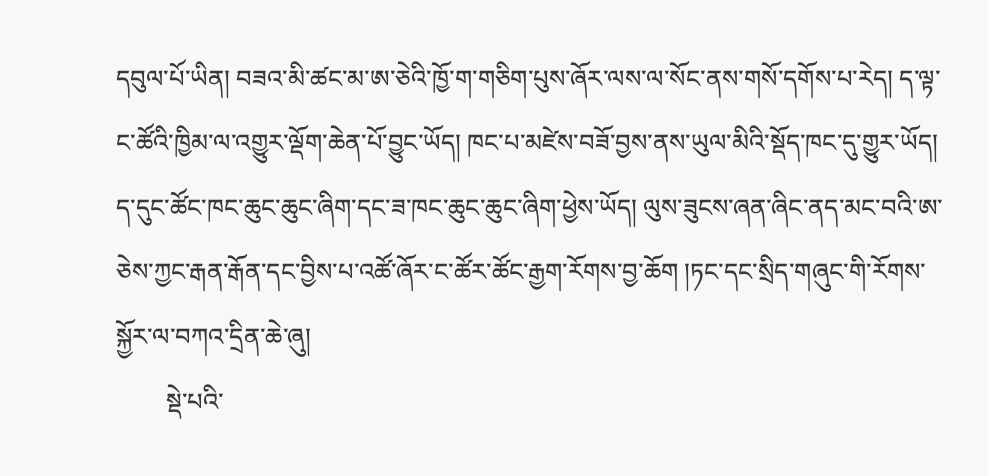དབུལ་པོ་ཡིན། བཟའ་མི་ཚང་མ་ཨ་ཅེའི་ཁྱོ་ག་གཅིག་པུས་ཞོར་ལས་ལ་སོང་ནས་གསོ་དགོས་པ་རེད། ད་ལྟ་ང་ཚོའི་ཁྱིམ་ལ་འགྱུར་ལྡོག་ཆེན་པོ་བྱུང་ཡོད། ཁང་པ་མཛེས་བཟོ་བྱས་ནས་ཡུལ་མིའི་སྡོད་ཁང་དུ་གྱུར་ཡོད། ད་དུང་ཚོང་ཁང་ཆུང་ཆུང་ཞིག་དང་ཟ་ཁང་ཆུང་ཆུང་ཞིག་ཕྱེས་ཡོད། ལུས་ཟུངས་ཞན་ཞིང་ནད་མང་བའི་ཨ་ཅེས་ཀྱང་རྒན་རྒོན་དང་བྱིས་པ་འཚོ་ཞོར་ང་ཚོར་ཚོང་རྒྱག་རོགས་བྱ་ཆོག །ཏང་དང་སྲིད་གཞུང་གི་རོགས་སྐྱོར་ལ་བཀའ་དྲིན་ཆེ་ཞུ།
        སྡེ་པའི་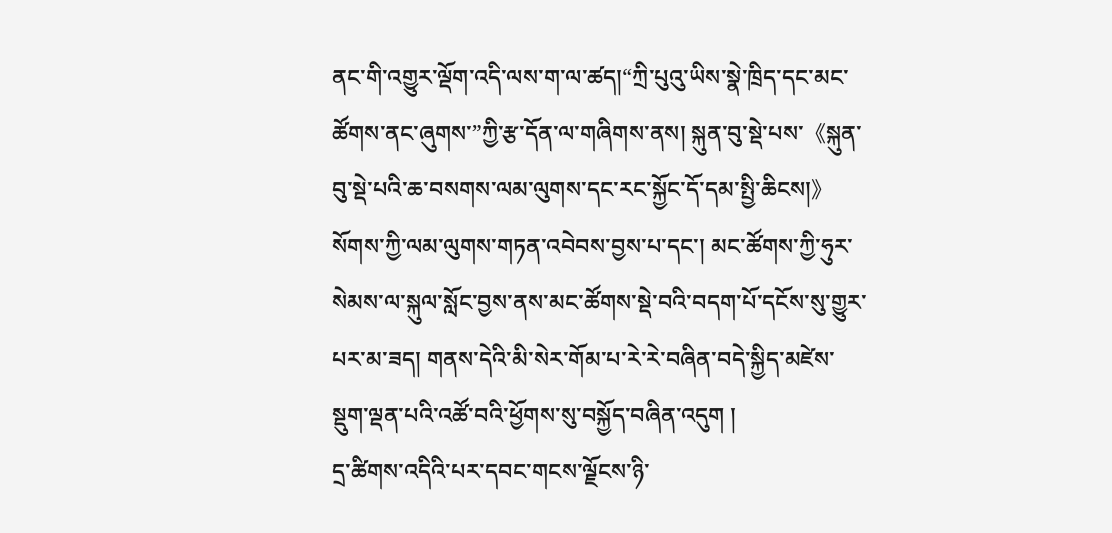ནང་གི་འགྱུར་ལྡོག་འདི་ལས་ག་ལ་ཚད།“ཀྲི་པུའུ་ཡིས་སྣེ་ཁྲིད་དང་མང་ཚོགས་ནང་ཞུགས་”ཀྱི་རྩ་དོན་ལ་གཞིགས་ནས། སྐུན་བུ་སྡེ་པས་《སྐུན་བུ་སྡེ་པའི་ཆ་བསགས་ལམ་ལུགས་དང་རང་སྐྱོང་དོ་དམ་སྤྱི་ཆིངས།》སོགས་ཀྱི་ལམ་ལུགས་གཏན་འབེབས་བྱས་པ་དང་། མང་ཚོགས་ཀྱི་ཧུར་སེམས་ལ་སྐུལ་སློང་བྱས་ནས་མང་ཚོགས་སྡེ་བའི་བདག་པོ་དངོས་སུ་གྱུར་པར་མ་ཟད། གནས་དེའི་མི་སེར་གོམ་པ་རེ་རེ་བཞིན་བདེ་སྐྱིད་མཛེས་སྡུག་ལྡན་པའི་འཚོ་བའི་ཕྱོགས་སུ་བསྐྱོད་བཞིན་འདུག །
དྲ་ཚིགས་འདིའི་པར་དབང་གངས་ལྗོངས་ཉི་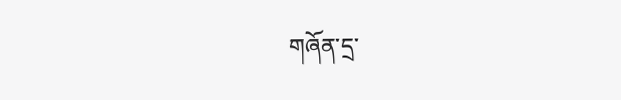གཞོན་དྲ་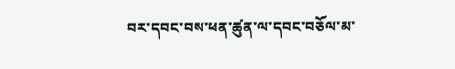བར་དབང་བས་ཕན་ཚུན་ལ་དབང་བཅོལ་མ་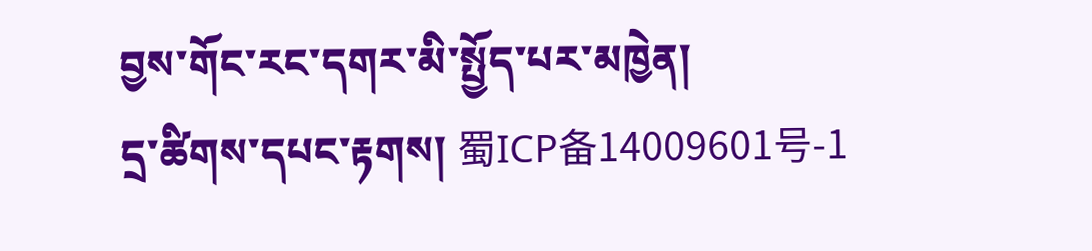བྱས་གོང་རང་དགར་མི་སྤྱོད་པར་མཁྱེན།
དྲ་ཚིགས་དཔང་རྟགས། 蜀ICP备14009601号-1